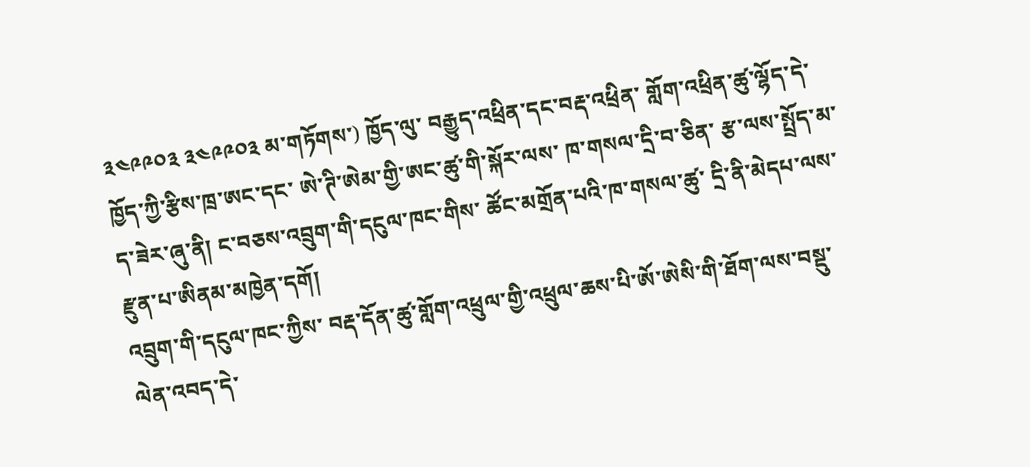༣༤༩༩༠༣ ༣༤༩༩༠༣ མ་གཏོགས་) ཁྱོད་ལུ་ བརྒྱུད་འཕྲིན་དང་བརྡ་འཕྲིན་ གློག་འཕྲིན་ཚུ་ལྷོད་དེ་ ཁྱོད་ཀྱི་རྩིས་ཁྲ་ཨང་དང་ ཨེ་ཊི་ཨེམ་གྱི་ཨང་ཚུ་གི་སྐོར་ལས་ ཁ་གསལ་དྲི་བ་ཅིན་ རྩ་ལས་སྤྲོད་མ་ད་ཟེར་ཞུ་ནི། ང་བཅས་འབྲུག་གི་དངུལ་ཁང་གིས་ ཚོང་མགྲོན་པའི་ཁ་གསལ་ཚུ་ དྲི་ནི་མེདཔ་ལས་ རྫུན་པ་ཨིནམ་མཁྱེན་དགོ།
འབྲུག་གི་དངུལ་ཁང་ཀྱིས་ བརྡ་དོན་ཚུ་གློག་འཕྲུལ་གྱི་འཕྲུལ་ཆས་པི་ཨོ་ཨེསི་གི་ཐོག་ལས་བསྡུ་ལེན་འབད་དེ་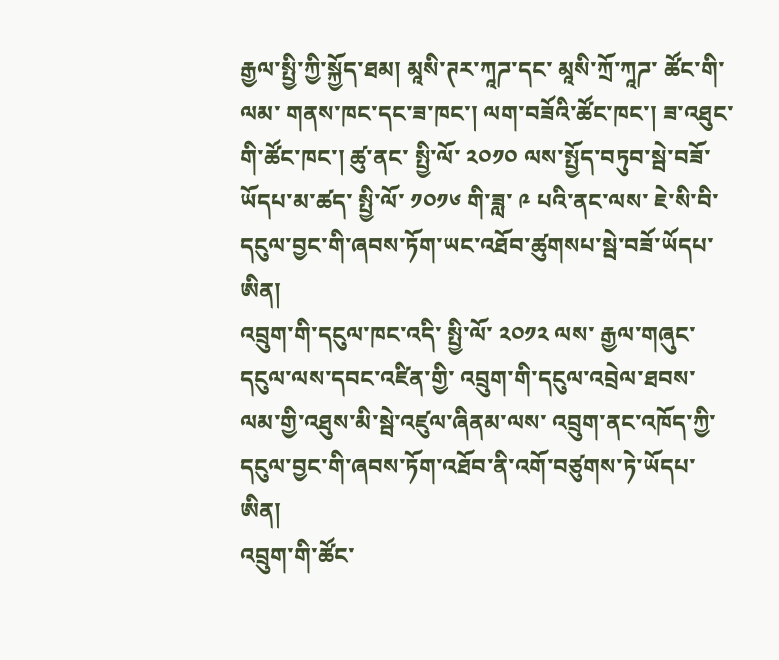རྒྱལ་སྤྱི་ཀྱི་སྐྱོད་ཐམ། མཱསི་ཊར་ཀཱཌ་དང་ མཱསི་ཀྲོ་ཀཱཌ་ ཚོང་གི་ལམ་ གནས་ཁང་དང་ཟ་ཁང་། ལག་བཟོའི་ཚོང་ཁང་། ཟ་འཐུང་གི་ཚོང་ཁང་། ཚུ་ནང་ སྤྱི་ལོ་ ༢༠༡༠ ལས་སྤྱོད་བཏུབ་སྦེ་བཟོ་ཡོདཔ་མ་ཚད་ སྤྱི་ལོ་ ༡༠༡༦ གི་ཟླ་ ༩ པའི་ནང་ལས་ ཇེ་སི་བི་དངུལ་བྱང་གི་ཞབས་ཏོག་ཡང་འཐོབ་ཚུགསཔ་སྦེ་བཟོ་ཡོདཔ་ཨིན།
འབྲུག་གི་དངུལ་ཁང་འདི་ སྤྱི་ལོ་ ༢༠༡༢ ལས་ རྒྱལ་གཞུང་དངུལ་ལས་དབང་འཛིན་གྱི་ འབྲུག་གི་དངུལ་འབྲེལ་ཐབས་ལམ་གྱི་འཐུས་མི་སྦེ་འཛུལ་ཞིནམ་ལས་ འབྲུག་ནང་འཁོད་ཀྱི་དངུལ་བྱང་གི་ཞབས་ཏོག་འཐོབ་ནི་འགོ་བཙུགས་ཏེ་ཡོདཔ་ཨིན།
འབྲུག་གི་ཚོང་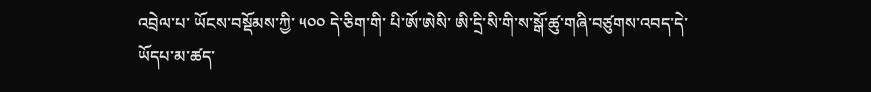འབྲེལ་པ་ ཡོངས་བསྡོམས་ཀྱི་ ༥༠༠ དེ་ཅིག་གི་ པི་ཨོ་ཨེསི་ ཨི་དྲི་སི་གི་ས་སྒོ་ཚུ་གཞི་བཙུགས་འབད་དེ་ཡོདཔ་མ་ཚད་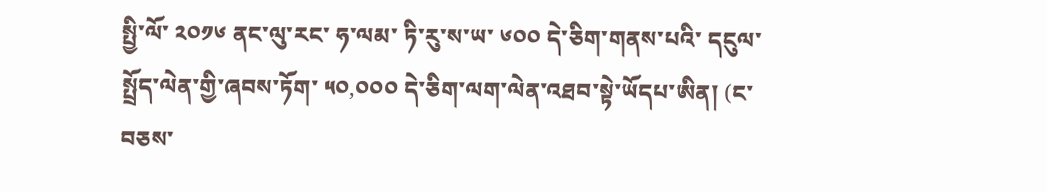སྤྱི་ལོ་ ༢༠༡༦ ནང་ལུ་རང་ ཧ་ལམ་ ཏི་རུ་ས་ཡ་ ༦༠༠ དེ་ཅིག་གནས་པའི་ དངུལ་སྤྲོད་ལེན་གྱི་ཞབས་ཏོག་ ༥༠,༠༠༠ དེ་ཅིག་ལག་ལེན་འཐབ་སྟེ་ཡོདཔ་ཨིན། (ང་བཅས་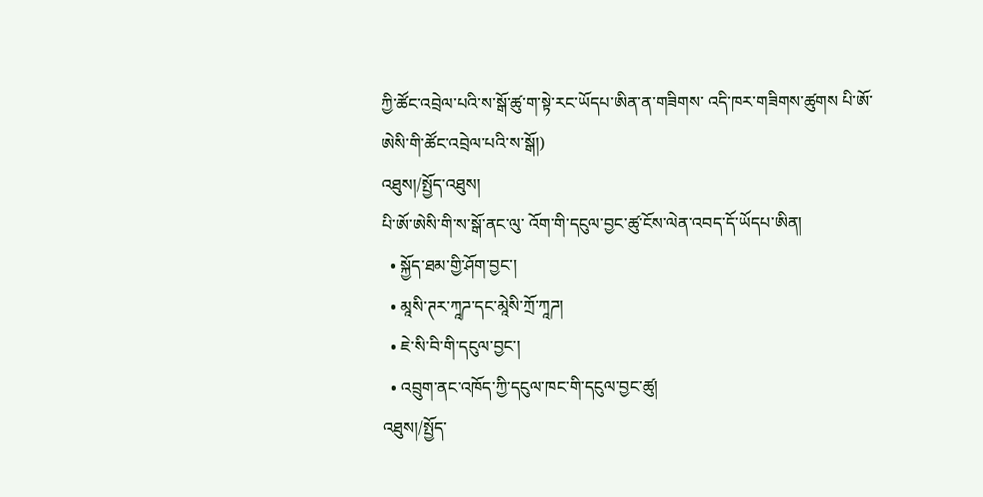ཀྱི་ཚོང་འབྲེལ་པའི་ས་སྒོ་ཚུ་ག་སྟེ་རང་ཡོདཔ་ཨིན་ན་གཟིགས་ འདི་ཁར་གཟིགས་ཚུགས པི་ཨོ་ཨེསི་གི་ཚོང་འབྲེལ་པའི་ས་སྒོ།)
འཐུས།/སྤྱོད་འཐུས།
པི་ཨོ་ཨེསི་གི་ས་སྒོ་ནང་ལུ་ འོག་གི་དངུལ་བྱང་ཚུ་ངོས་ལེན་འབད་དོ་ཡོདཔ་ཨིན།
  • སྐྱོད་ཐམ་གྱི་ཤོག་བྱང་།
  • མཱསི་ཊར་ཀཱཌ་དང་མཱེསི་ཀྲོ་ཀཱཌ།
  • ཇེ་སི་བི་གི་དངུལ་བྱང་།
  • འབྲུག་ནང་འཁོད་ཀྱི་དངུལ་ཁང་གི་དངུལ་བྱང་ཚུ།
འཐུས།/སྤྱོད་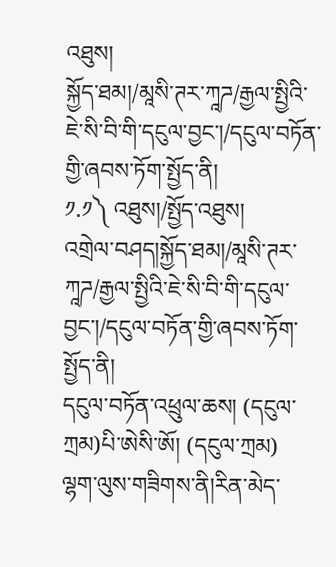འཐུས།
སྐྱོད་ཐམ།/མཱསི་ཊར་ཀཱཌ/རྒྱལ་སྤྱིའི་ཇེ་སི་བི་གི་དངུལ་བྱང་།/དངུལ་བཏོན་གྱི་ཞབས་ཏོག་སྤྱོད་ནི།
༡.༡༽ འཐུས།/སྤྱོད་འཐུས།
འགྲེལ་བཤད།སྐྱོད་ཐམ།/མཱསི་ཊར་ཀཱཌ/རྒྱལ་སྤྱིའི་ཇེ་སི་བི་གི་དངུལ་བྱང་།/དངུལ་བཏོན་གྱི་ཞབས་ཏོག་སྤྱོད་ནི།
དངུལ་བཏོན་འཕྲུལ་ཆས། (དངུལ་ཀྲམ)པི་ཨེསི་ཨོ། (དངུལ་ཀྲམ)
ལྷག་ལུས་གཟིགས་ནི།རིན་མེད་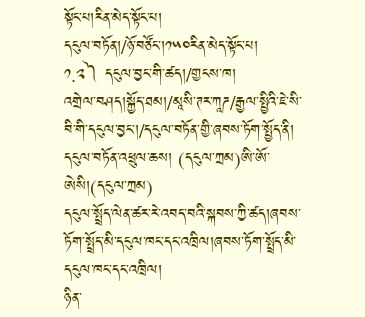སྟོང་པ།རིན་མེད་སྟོང་པ།
དངུལ་བཏོན།/ཉོ་བཙོང་།༡༥༠རིན་མེད་སྟོང་པ།
༡.༢༽ དངུལ་བྱང་གི་ཚད།/གྱངས་ཁ།
འགྲེལ་བཤད།སྐྱོད་ཐམ།/མཱསི་ཊར་ཀཱཌ/རྒྱལ་སྤྱིའི་ཇེ་སི་བི་གི་དངུལ་བྱང་།/དངུལ་བཏོན་གྱི་ཞབས་ཏོག་སྤྱོད་ནི།
དངུལ་བཏོན་འཕྲུལ་ཆས། (དངུལ་ཀྲམ)ཨི་ཨོ་ཨེསི།(དངུལ་ཀྲམ)
དངུལ་སྤྲོད་ལེན་ཚར་རེ་འབད་བའི་སྐབས་ཀྱི་ཚད།ཞབས་ཏོག་སྤྲོད་མི་དངུལ་ཁང་དང་འཁྲིལ།ཞབས་ཏོག་སྤྲོད་མི་དངུལ་ཁང་དང་འཁྲིལ།
ཉིན་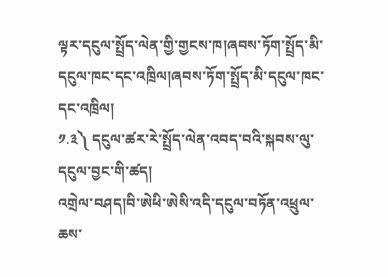ལྟར་དངུལ་སྤྲོད་ལེན་གྱི་གྱངས་ཁ།ཞབས་ཏོག་སྤྲོད་མི་དངུལ་ཁང་དང་འཁྲིལ།ཞབས་ཏོག་སྤྲོད་མི་དངུལ་ཁང་དང་འཁྲིལ།
༡.༣༽ དངུལ་ཚར་རེ་སྤྲོད་ལེན་འབད་བའི་སྐབས་ལུ་དངུལ་བྱང་གི་ཚད།
འགྲེལ་བཤད།བི་ཨེཕི་ཨེསི་འདི་དངུལ་བཏོན་འཕྲུལ་ཆས་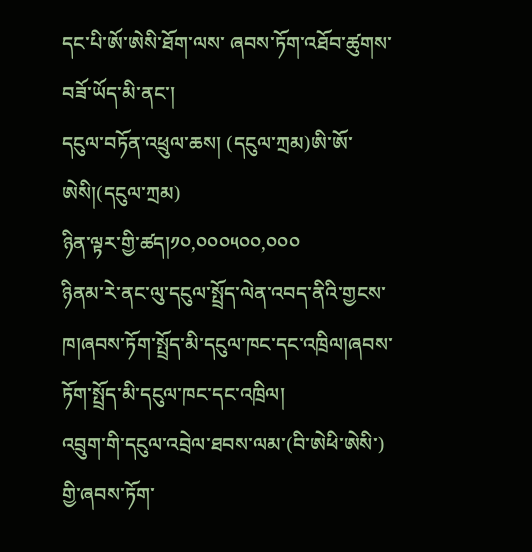དང་པི་ཨོ་ཨེསི་ཐོག་ལས་ ཞབས་ཏོག་འཐོབ་ཚུགས་བཟོ་ཡོད་མི་ནང་།
དངུལ་བཏོན་འཕྲུལ་ཆས། (དངུལ་ཀྲམ)ཨི་ཨོ་ཨེསི།(དངུལ་ཀྲམ)
ཉིན་ལྟར་གྱི་ཚད།༡༠,༠༠༠༥༠༠,༠༠༠
ཉིནམ་རེ་ནང་ལུ་དངུལ་སྤྲོད་ལེན་འབད་ནིའི་གྱངས་ཁ།ཞབས་ཏོག་སྤྲོད་མི་དངུལ་ཁང་དང་འཁྲིལ།ཞབས་ཏོག་སྤྲོད་མི་དངུལ་ཁང་དང་འཁྲིལ།
འབྲུག་གི་དངུལ་འབྲེལ་ཐབས་ལམ་(བི་ཨེཕི་ཨེསི་) གྱི་ཞབས་ཏོག་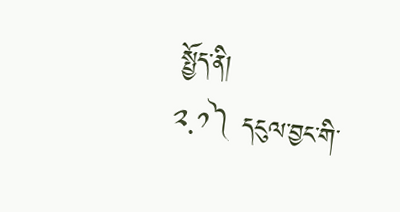སྤྱོད་ནི།
༢.༡༽ དངུལ་བྱང་གི་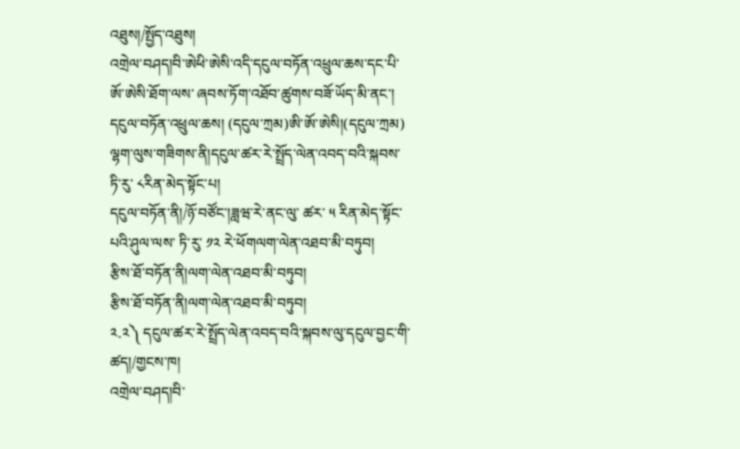འཐུས།/སྤྱོད་འཐུས།
འགྲེལ་བཤད།བི་ཨེཕི་ཨེསི་འདི་དངུལ་བཏོན་འཕྲུལ་ཆས་དང་པི་ཨོ་ཨེསི་ཐོག་ལས་ ཞབས་ཏོག་འཐོབ་ཚུགས་བཟོ་ཡོད་མི་ནང་།
དངུལ་བཏོན་འཕྲུལ་ཆས། (དངུལ་ཀྲམ)ཨི་ཨོ་ཨེསི།(དངུལ་ཀྲམ)
ལྷག་ལུས་གཟིགས་ནི།དངུལ་ཚར་རེ་སྤྲོད་ལེན་འབད་བའི་སྐབས་ ཏི་རུ་ ༨རིན་མེད་སྟོང་པ།
དངུལ་བཏོན་ནི།/ཉོ་བཙོང་།ཟླཝ་རེ་ནང་ལུ་ ཚར་ ༥ རིན་མེད་སྟོང་པའི་ཤུལ་ལས་ ཏི་རུ་ ༡༢ རེ་ཕོགལག་ལེན་འཐབ་མི་བཏུབ།
རྩིས་ཐོ་བཏོན་ནི།ལག་ལེན་འཐབ་མི་བཏུབ།
རྩིས་ཐོ་བཏོན་ནི།ལག་ལེན་འཐབ་མི་བཏུབ།
༢.༢༽ དངུལ་ཚར་རེ་སྤྲོད་ལེན་འབད་བའི་སྐབས་ལུ་དངུལ་བྱང་གི་ཚད།/གྱངས་ཁ།
འགྲེལ་བཤད།བི་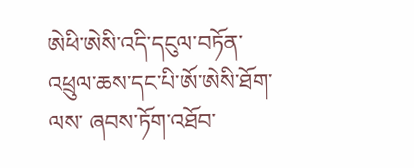ཨེཕི་ཨེསི་འདི་དངུལ་བཏོན་འཕྲུལ་ཆས་དང་པི་ཨོ་ཨེསི་ཐོག་ལས་ ཞབས་ཏོག་འཐོབ་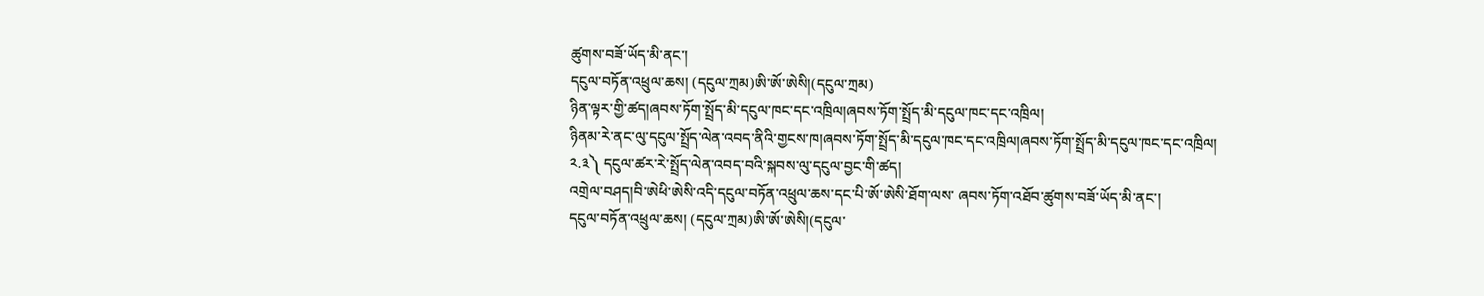ཚུགས་བཟོ་ཡོད་མི་ནང་།
དངུལ་བཏོན་འཕྲུལ་ཆས། (དངུལ་ཀྲམ)ཨི་ཨོ་ཨེསི།(དངུལ་ཀྲམ)
ཉིན་ལྟར་གྱི་ཚད།ཞབས་ཏོག་སྤྲོད་མི་དངུལ་ཁང་དང་འཁྲིལ།ཞབས་ཏོག་སྤྲོད་མི་དངུལ་ཁང་དང་འཁྲིལ།
ཉིནམ་རེ་ནང་ལུ་དངུལ་སྤྲོད་ལེན་འབད་ནིའི་གྱངས་ཁ།ཞབས་ཏོག་སྤྲོད་མི་དངུལ་ཁང་དང་འཁྲིལ།ཞབས་ཏོག་སྤྲོད་མི་དངུལ་ཁང་དང་འཁྲིལ།
༢.༣༽ དངུལ་ཚར་རེ་སྤྲོད་ལེན་འབད་བའི་སྐབས་ལུ་དངུལ་བྱང་གི་ཚད།
འགྲེལ་བཤད།བི་ཨེཕི་ཨེསི་འདི་དངུལ་བཏོན་འཕྲུལ་ཆས་དང་པི་ཨོ་ཨེསི་ཐོག་ལས་ ཞབས་ཏོག་འཐོབ་ཚུགས་བཟོ་ཡོད་མི་ནང་།
དངུལ་བཏོན་འཕྲུལ་ཆས། (དངུལ་ཀྲམ)ཨི་ཨོ་ཨེསི།(དངུལ་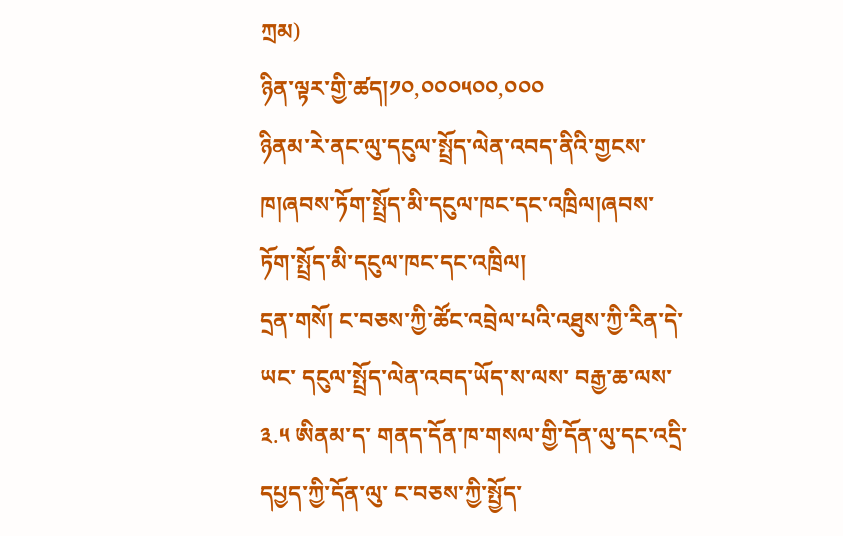ཀྲམ)
ཉིན་ལྟར་གྱི་ཚད།༡༠,༠༠༠༥༠༠,༠༠༠
ཉིནམ་རེ་ནང་ལུ་དངུལ་སྤྲོད་ལེན་འབད་ནིའི་གྱངས་ཁ།ཞབས་ཏོག་སྤྲོད་མི་དངུལ་ཁང་དང་འཁྲིལ།ཞབས་ཏོག་སྤྲོད་མི་དངུལ་ཁང་དང་འཁྲིལ།
དྲན་གསོ། ང་བཅས་ཀྱི་ཚོང་འབྲེལ་པའི་འཐུས་ཀྱི་རིན་དེ་ཡང་ དངུལ་སྤྲོད་ལེན་འབད་ཡོད་ས་ལས་ བརྒྱ་ཆ་ལས་ ༣.༥ ཨིནམ་ད་ གནད་དོན་ཁ་གསལ་གྱི་དོན་ལུ་དང་འདྲི་དཔྱད་ཀྱི་དོན་ལུ་ ང་བཅས་ཀྱི་སྤྱོད་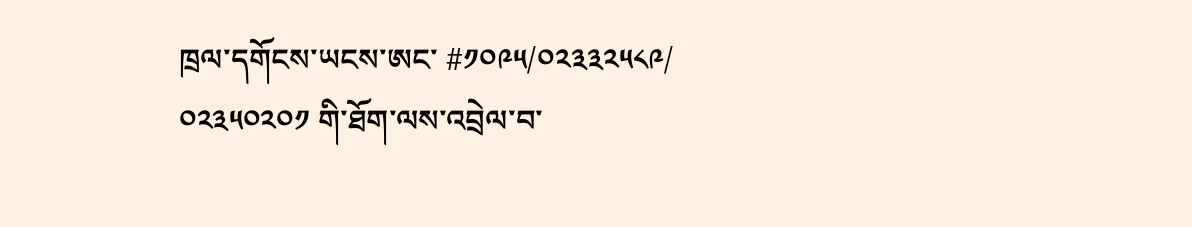ཁྲལ་དགོངས་ཡངས་ཨང་ #༡༠༩༥/༠༢༣༣༢༥༨༩/ ༠༢༣༥༠༢༠༡ གི་ཐོག་ལས་འབྲེལ་བ་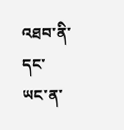འཐབ་ནི་དང་ ཡང་ན་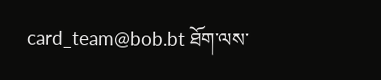card_team@bob.bt ཐོག་ལས་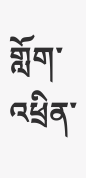གློག་འཕྲིན་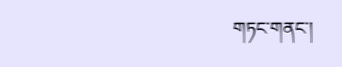གཏང་གནང་།